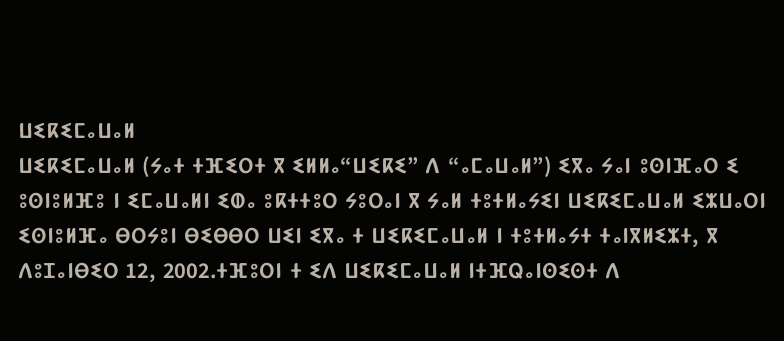ⵡⵉⴽⵉⵎⴰⵡⴰⵍ
ⵡⵉⴽⵉⵎⴰⵡⴰⵍ (ⵢⴰⵜ ⵜⴼⵉⵔⵜ ⴳ ⵉⵍⵍⴰ“ⵡⵉⴽⵉ” ⴷ “ⴰⵎⴰⵡⴰⵍ”) ⵉⴳⴰ ⵢⴰⵏ ⵓⵙⵏⴼⴰⵔ ⵉ ⵓⵙⵏⵓⵍⴼⵓ ⵏ ⵉⵎⴰⵡⴰⵍⵏ ⵉⵀⴰ ⵓⴽⵜⵜⵓⵔ ⵢⵓⵔⴰⵏ ⴳ ⵢⴰⵍ ⵜⵓⵜⵍⴰⵢⵉⵏ ⵡⵉⴽⵉⵎⴰⵡⴰⵍ ⵉⵣⵡⴰⵔⵏ ⵉⵙⵏⵓⵍⴼⴰ ⴱⵔⵢⵓⵏ ⴱⵉⴱⴱⵔ ⵡⵉⵏ ⵉⴳⴰ ⵜ ⵡⵉⴽⵉⵎⴰⵡⴰⵍ ⵏ ⵜⵓⵜⵍⴰⵢⵜ ⵜⴰⵏⴳⵍⵉⵣⵜ, ⴳ ⴷⵓⵊⴰⵏⴱⵉⵔ 12, 2002.ⵜⴼⵓⵔⵏ ⵜ ⵉⴷ ⵡⵉⴽⵉⵎⴰⵡⴰⵍ ⵏⵜⴼⵕⴰⵏⵙⵉⵙⵜ ⴷ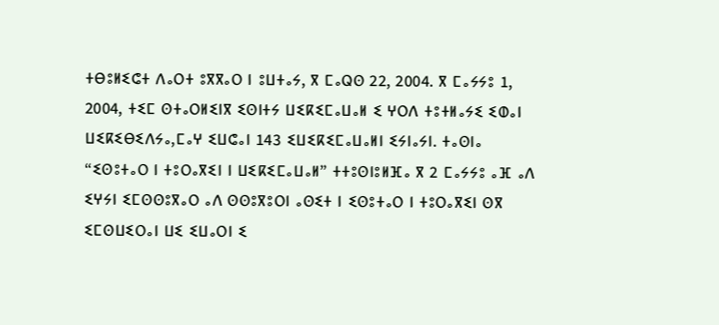ⵜⴱⵓⵍⵉⵛⵜ ⴷⴰⵔⵜ ⵓⴳⴳⴰⵔ ⵏ ⵓⵡⵜⴰⵢ, ⴳ ⵎⴰⵕⵙ 22, 2004. ⴳ ⵎⴰⵢⵢⵓ 1, 2004, ⵜⵉⵎ ⵙⵜⴰⵔⵍⵉⵏⴳ ⵉⵙⵏⵜⵢ ⵡⵉⴽⵉⵎⴰⵡⴰⵍ ⵉ ⵖⵔⴷ ⵜⵓⵜⵍⴰⵢⵉ ⵉⵀⴰⵏ ⵡⵉⴽⵉⴱⵉⴷⵢⴰ,ⵎⴰⵖ ⵉⵡⵛⴰⵏ 143 ⵉⵡⵉⴽⵉⵎⴰⵡⴰⵍⵏ ⵉⵢⵏⴰⵢⵏ. ⵜⴰⵙⵏⴰ “ⵉⵙⵓⵜⴰⵔ ⵏ ⵜⵓⵔⴰⴳⵉⵏ ⵏ ⵡⵉⴽⵉⵎⴰⵡⴰⵍ” ⵜⵜⵓⵙⵏⵓⵍⴼⴰ ⴳ 2 ⵎⴰⵢⵢⵓ ⴰⴼ ⴰⴷ ⵉⵖⵢⵏ ⵉⵎⵙⵙⵓⴳⴰⵔ ⴰⴷ ⵙⵙⵓⴳⵓⵔⵏ ⴰⵙⵉⵜ ⵏ ⵉⵙⵓⵜⴰⵔ ⵏ ⵜⵓⵔⴰⴳⵉⵏ ⵙⴳ ⵉⵎⵙⵡⵉⵔⴰⵏ ⵡⵉ ⵉⵡⴰⵔⵏ ⵉ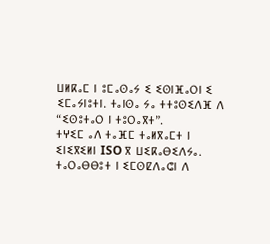ⵡⵍⴽⴰⵎ ⵏ ⵓⵎⴰⵙⴰⵢ ⵉ ⵉⵙⵏⴼⴰⵔⵏ ⵉ ⵉⵎⴰⵢⵏⵓⵜⵏ. ⵜⴰⵏⵙⴰ ⵢⴰ ⵜⵜⵓⵙⵉⴷⴼ ⴷ “ⵉⵙⵓⵜⴰⵔ ⵏ ⵜⵓⵔⴰⴳⵜ”.
ⵜⵖⵉⵎ ⴰⴷ ⵜⴰⴼⵎ ⵜⴰⵍⴳⴰⵎⵜ ⵏ ⵉⵏⵉⴳⵉⵍⵏ ISO ⴳ ⵡⵉⴽⴰⴱⵉⴷⵢⴰ.
ⵜⴰⵔⴰⴱⴱⵓⵜ ⵏ ⵉⵎⵙⵇⴷⴰⵛⵏ ⴷ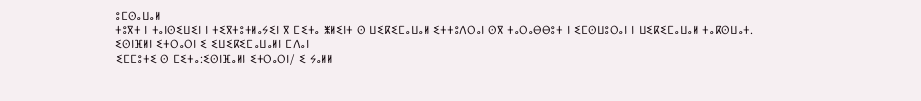ⵓⵎⵙⴰⵡⴰⵍ
ⵜⵓⴳⵜ ⵏ ⵜⴰⵏⵙⵉⵡⵉⵏ ⵏ ⵜⵉⴳⵜⵓⵜⵍⴰⵢⵉⵏ ⴳ ⵎⵉⵜⴰ ⵥⵍⵉⵏⵜ ⵙ ⵡⵉⴽⵉⵎⴰⵡⴰⵍ ⵉⵜⵜⵓⴷⵔⴰⵏ ⵙⴳ ⵜⴰⵔⴰⴱⴱⵓⵜ ⵏ ⵉⵎⵙⵡⵓⵔⴰⵏ ⵏ ⵡⵉⴽⵉⵎⴰⵡⴰⵍ ⵜⴰⴽⵙⵡⴰⵜ.
ⵉⵙⵏⴼⵍⵏ ⵉⵜⵔⴰⵔⵏ ⵉ ⵉⵡⵉⴽⵉⵎⴰⵡⴰⵍⵏ ⵎⴷⴰⵏ
ⵉⵎⵎⵓⵜⵉ ⵙ ⵎⵉⵜⴰ:ⵉⵙⵏⴼⴰⵍⵏ ⵉⵜⵔⴰⵔⵏ/ ⵉ ⵢⴰⵍⵍ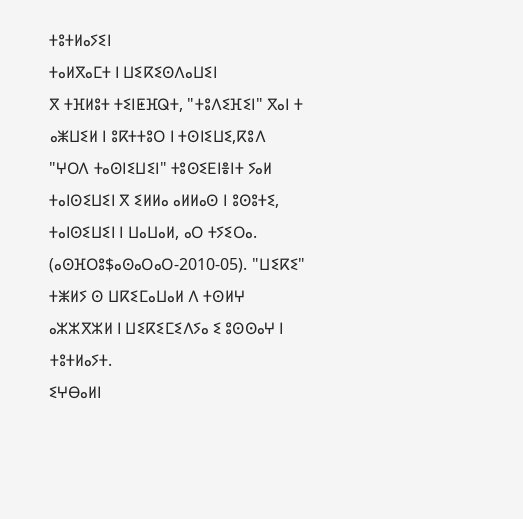ⵜⵓⵜⵍⴰⵢⵉⵏ
ⵜⴰⵍⴳⴰⵎⵜ ⵏ ⵡⵉⴽⵉⵙⴷⴰⵡⵉⵏ
ⴳ ⵜⴼⵍⵓⵜ ⵜⵉⵏⵟⴼⵕⵜ, "ⵜⵓⴷⵉⴼⵉⵏ" ⴳⴰⵏ ⵜ ⴰⵥⵡⵉⵍ ⵏ ⵓⴽⵜⵜⵓⵔ ⵏ ⵜⵙⵏⵉⵡⵉ,ⴽⵓⴷ "ⵖⵔⴷ ⵜⴰⵙⵏⵉⵡⵉⵏ" ⵜⵓⵙⵉⴹⵏⴻⵏⵜ ⵢⴰⵍ ⵜⴰⵏⵙⵉⵡⵉⵏ ⴳ ⵉⵍⵍⴰ ⴰⵍⵍⴰⵙ ⵏ ⵓⵙⵓⵜⵉ, ⵜⴰⵏⵙⵉⵡⵉⵏ ⵏ ⵡⴰⵡⴰⵍ, ⴰⵔ ⵜⵢⵉⵔⴰ. (ⴰⵙⴼⵔⵓ$ⴰⵙⴰⵔⴰⵔ-2010-05). "ⵡⵉⴽⵉ" ⵜⵥⵍⵢ ⵙ ⵡⴽⵉⵎⴰⵡⴰⵍ ⴷ ⵜⵙⵍⵖ ⴰⵣⵣⴳⵣⵍ ⵏ ⵡⵉⴽⵉⵎⵉⴷⵢⴰ ⵉ ⵓⵙⵙⴰⵖ ⵏ ⵜⵓⵜⵍⴰⵢⵜ.
ⵉⵖⴱⴰⵍⵏ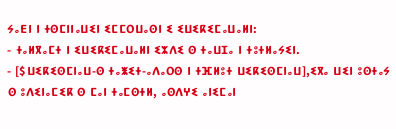ⵢⴰⴹⵏ ⵏ ⵜⵙⵎⵏⵏⴰⵡⵉⵏ ⵉⵎⵎⵔⵡⴰⵙⵏ ⵉ ⵉⵡⵉⴽⵉⵎⴰⵡⴰⵍⵏ:
- ⵜⴰⵍⴳⴰⵎⵜ ⵏ ⵉⵡⵉⴽⵉⵎⴰⵡⴰⵍⵏ ⵉⵣⴷⵉ ⵙ ⵜⴰⵡⵊⴰ ⵏ ⵜⵓⵜⵍⴰⵢⵉⵏ.
- [$ⵡⵉⴽⵉⵙⵎⵏⴰⵡ-ⵙ ⵜⴰⵥⵉⵜ-ⴰⴷⴰⵔⵙ ⵏ ⵜⴼⵍⵓⵜ ⵡⵉⴽⵉⵙⵎⵏⴰⵡ],ⵉⴳⴰ ⵡⵉⵏ ⵓⵙⵜⴰⵢ ⵙ ⵓⴷⵉⵏⴰⵎⵉⴽ ⵙ ⵎⴰⵏ ⵜⴰⵎⵙⵜⵍ, ⴰⵙⴷⵖⵉ ⴰⵏⵉⵎⴰⵏ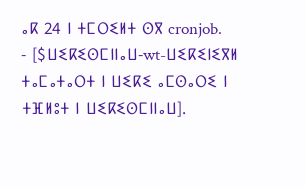ⴰⴽ 24 ⵏ ⵜⵎⵔⵉⵍⵜ ⵙⴳ cronjob.
- [$ⵡⵉⴽⵉⵙⵎⵏⵏⴰⵡ-wt-ⵡⵉⴽⵉⵏⵉⴳⵍ ⵜⴰⵎⴰⵜⴰⵔⵜ ⵏ ⵡⵉⴽⵉ ⴰⵎⵙⴰⵔⵉ ⵏ ⵜⴼⵍⵓⵜ ⵏ ⵡⵉⴽⵉⵙⵎⵏⵏⴰⵡ].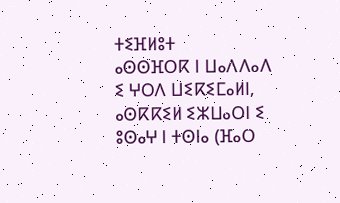ⵜⵉⴼⵍⵓⵜ
ⴰⵙⵙⴼⵔⴽ ⵏ ⵡⴰⴷⴷⴰⴷ
ⵉ ⵖⵔⴷ ⵡⵉⴽⵉⵎⴰⵍⵏ, ⴰⵙⴽⴽⵉⵍ ⵉⵣⵡⴰⵔⵏ ⵉ ⵓⵙⴰⵖ ⵏ ⵜⵙⵏⴰ (ⴼⴰⵔ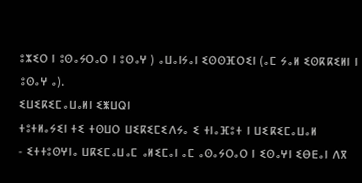ⵓⵣⵉⵔ ⵏ ⵓⵙⴰⵢⵔⴰⵔ ⵏ ⵓⵙⴰⵖ ) ⴰⵡⴰⵏⵢⴰⵏ ⵉⵙⵙⴼⵔⵉⵏ (ⴰⵎ ⵢⴰⵍ ⵉⵙⴽⴽⵉⵍⵏ ⵏ ⵓⵙⴰⵖ ⴰ).
ⵉⵡⵉⴽⵉⵎⴰⵡⴰⵍⵏ ⵉⵥⵡⵕⵏ
ⵜⵓⵜⵍⴰⵢⵉⵏ ⵜⵉ ⵜⵙⵡⵔ ⵡⵉⴽⵉⵎⵉⴷⵢⴰ ⵉ ⵜⵏⴰⴼⵓⵜ ⵏ ⵡⵉⴽⵉⵎⴰⵡⴰⵍ
- ⵉⵜⵜⵓⵙⵖⵏⴰ ⵡⴽⵉⵎⴰⵡⴰⵎ ⴰⵍⵉⵎⴰⵏ ⴰⵎ ⴰⵙⴰⵢⵔⴰⵔ ⵏ ⵉⵙⴰⵖⵏ ⵉⴱⴹⴰⵏ ⴷⴳ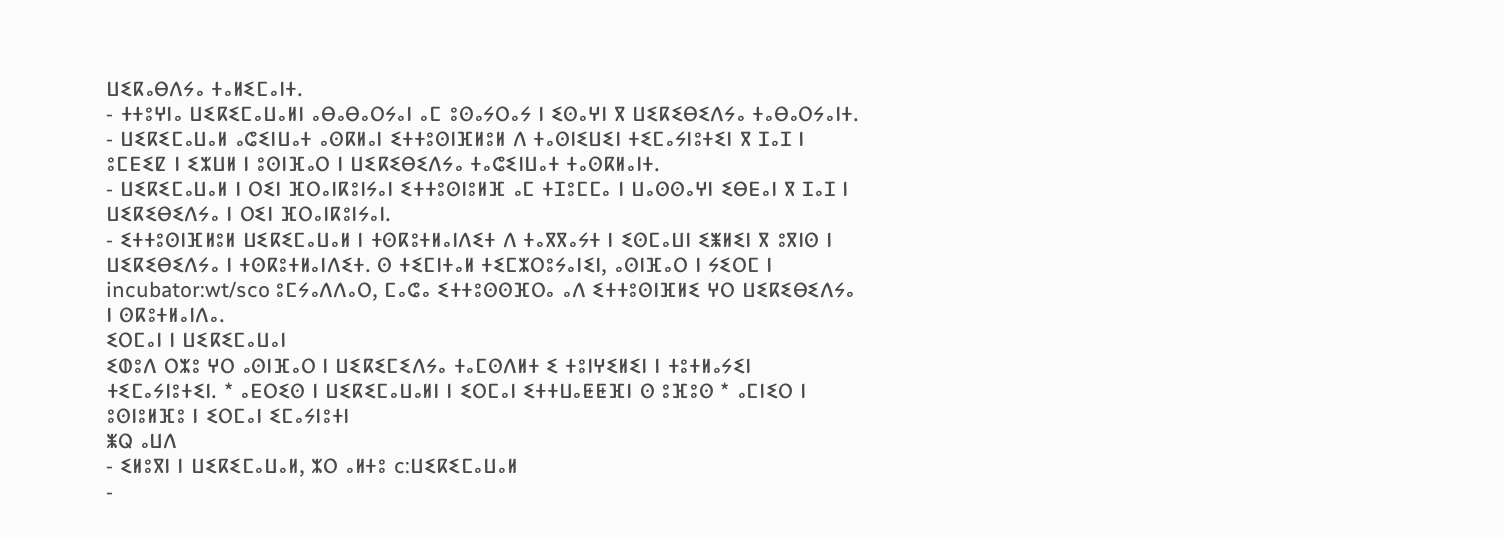ⵡⵉⴽⴰⴱⴷⵢⴰ ⵜⴰⵍⵉⵎⴰⵏⵜ.
- ⵜⵜⵓⵖⵏⴰ ⵡⵉⴽⵉⵎⴰⵡⴰⵍⵏ ⴰⴱⴰⴱⴰⵔⵢⴰⵏ ⴰⵎ ⵓⵙⴰⵢⵔⴰⵢ ⵏ ⵉⵙⴰⵖⵏ ⴳ ⵡⵉⴽⵉⴱⵉⴷⵢⴰ ⵜⴰⴱⴰⵔⵢⴰⵏⵜ.
- ⵡⵉⴽⵉⵎⴰⵡⴰⵍ ⴰⵛⵉⵏⵡⴰⵜ ⴰⵙⴽⵍⴰⵏ ⵉⵜⵜⵓⵙⵏⴼⵍⵓⵍ ⴷ ⵜⴰⵙⵏⵉⵡⵉⵏ ⵜⵉⵎⴰⵢⵏⵓⵜⵉⵏ ⴳ ⵊⴰⵊ ⵏ ⵓⵎⴹⵉⵇ ⵏ ⵉⵣⵡⵍ ⵏ ⵓⵙⵏⴼⴰⵔ ⵏ ⵡⵉⴽⵉⴱⵉⴷⵢⴰ ⵜⴰⵛⵉⵏⵡⴰⵜ ⵜⴰⵙⴽⵍⴰⵏⵜ.
- ⵡⵉⴽⵉⵎⴰⵡⴰⵍ ⵏ ⵔⵉⵏ ⴼⵔⴰⵏⴽⵓⵏⵢⴰⵏ ⵉⵜⵜⵓⵙⵏⵓⵍⴼ ⴰⵎ ⵜⵊⵓⵎⵎⴰ ⵏ ⵡⴰⵙⵙⴰⵖⵏ ⵉⴱⴹⴰⵏ ⴳ ⵊⴰⵊ ⵏ ⵡⵉⴽⵉⴱⵉⴷⵢⴰ ⵏ ⵔⵉⵏ ⴼⵔⴰⵏⴽⵓⵏⵢⴰⵏ.
- ⵉⵜⵜⵓⵙⵏⴼⵍⵓⵍ ⵡⵉⴽⵉⵎⴰⵡⴰⵍ ⵏ ⵜⵙⴽⵓⵜⵍⴰⵏⴷⵉⵜ ⴷ ⵜⴰⴳⴳⴰⵢⵜ ⵏ ⵉⵙⵎⴰⵡⵏ ⵉⵥⵍⵉⵏ ⴳ ⵓⴳⵏⵙ ⵏ ⵡⵉⴽⵉⴱⵉⴷⵢⴰ ⵏ ⵜⵙⴽⵓⵜⵍⴰⵏⴷⵉⵜ. ⵙ ⵜⵉⵎⵏⵜⴰⵍ ⵜⵉⵎⵣⵔⵓⵢⴰⵏⵉⵏ, ⴰⵙⵏⴼⴰⵔ ⵏ ⵢⵉⵔⵎ ⵏ incubator:wt/sco ⵓⵎⵢⴰⴷⴷⴰⵔ, ⵎⴰⵛⴰ ⵉⵜⵜⵓⵙⵙⴼⵔⴰ ⴰⴷ ⵉⵜⵜⵓⵙⵏⴼⵍⵉ ⵖⵔ ⵡⵉⴽⵉⴱⵉⴷⵢⴰ ⵏ ⵙⴽⵓⵜⵍⴰⵏⴷⴰ.
ⵉⵔⵎⴰⵏ ⵏ ⵡⵉⴽⵉⵎⴰⵡⴰⵏ
ⵉⵀⵓⴷ ⵔⵣⵓ ⵖⵔ ⴰⵙⵏⴼⴰⵔ ⵏ ⵡⵉⴽⵉⵎⵉⴷⵢⴰ ⵜⴰⵎⵙⴷⵍⵜ ⵉ ⵜⵓⵏⵖⵉⵍⵉⵏ ⵏ ⵜⵓⵜⵍⴰⵢⵉⵏ ⵜⵉⵎⴰⵢⵏⵓⵜⵉⵏ. * ⴰⴹⵔⵉⵙ ⵏ ⵡⵉⴽⵉⵎⴰⵡⴰⵍⵏ ⵏ ⵉⵔⵎⴰⵏ ⵉⵜⵜⵡⴰⵟⵟⴼⵏ ⵙ ⵓⴼⵓⵙ * ⴰⵎⵏⵉⵔ ⵏ ⵓⵙⵏⵓⵍⴼⵓ ⵏ ⵉⵔⵎⴰⵏ ⵉⵎⴰⵢⵏⵓⵜⵏ
ⵥⵕ ⴰⵡⴷ
- ⵉⵍⵓⴳⵏ ⵏ ⵡⵉⴽⵉⵎⴰⵡⴰⵍ, ⵣⵔ ⴰⵍⵜⵓ c:ⵡⵉⴽⵉⵎⴰⵡⴰⵍ
-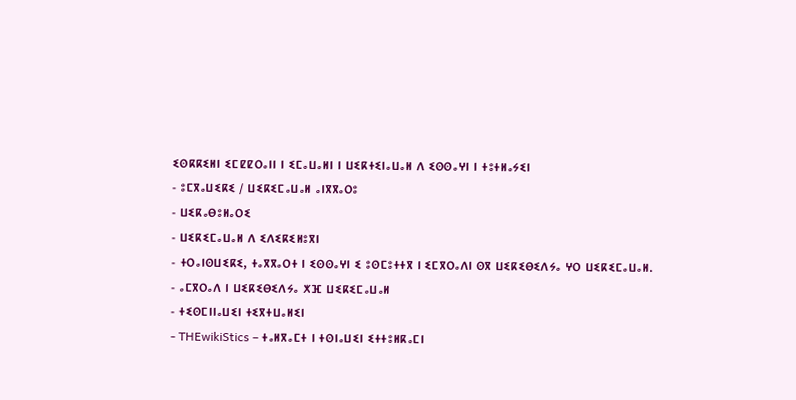ⵉⵙⴽⴽⵉⵍⵏ ⵉⵎⵇⵇⵔⴰⵏⵏ ⵏ ⵉⵎⴰⵡⴰⵍⵏ ⵏ ⵡⵉⴽⵜⵉⵏⴰⵡⴰⵍ ⴷ ⵉⵙⵙⴰⵖⵏ ⵏ ⵜⵓⵜⵍⴰⵢⵉⵏ
- ⵓⵎⴳⴰⵡⵉⴽⵉ / ⵡⵉⴽⵉⵎⴰⵡⴰⵍ ⴰⵏⴳⴳⴰⵔⵓ
- ⵡⵉⴽⴰⴱⵓⵍⴰⵔⵉ
- ⵡⵉⴽⵉⵎⴰⵡⴰⵍ ⴷ ⵉⴷⵉⴽⵉⵍⵓⴳⵏ
- ⵜⵔⴰⵏⵙⵡⵉⴽⵉ, ⵜⴰⴳⴳⴰⵔⵜ ⵏ ⵉⵙⵙⴰⵖⵏ ⵉ ⵓⵙⵎⵓⵜⵜⴳ ⵏ ⵉⵎⴳⵔⴰⴷⵏ ⵙⴳ ⵡⵉⴽⵉⴱⵉⴷⵢⴰ ⵖⵔ ⵡⵉⴽⵉⵎⴰⵡⴰⵍ.
- ⴰⵎⴳⵔⴰⴷ ⵏ ⵡⵉⴽⵉⴱⵉⴷⵢⴰ ⵅⴼ ⵡⵉⴽⵉⵎⴰⵡⴰⵍ
- ⵜⵉⵙⵎⵏⵏⴰⵡⵉⵏ ⵜⵉⴳⵜⵡⴰⵍⵉⵏ
- THEwikiStics – ⵜⴰⵍⴳⴰⵎⵜ ⵏ ⵜⵙⵏⴰⵡⵉⵏ ⵉⵜⵜⵓⵍⴽⴰⵎⵏ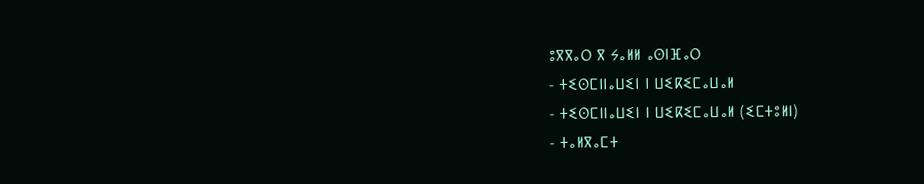ⵓⴳⴳⴰⵔ ⴳ ⵢⴰⵍⵍ ⴰⵙⵏⴼⴰⵔ
- ⵜⵉⵙⵎⵏⵏⴰⵡⵉⵏ ⵏ ⵡⵉⴽⵉⵎⴰⵡⴰⵍ
- ⵜⵉⵙⵎⵏⵏⴰⵡⵉⵏ ⵏ ⵡⵉⴽⵉⵎⴰⵡⴰⵍ (ⵉⵎⵜⵓⵍⵏ)
- ⵜⴰⵍⴳⴰⵎⵜ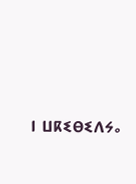ⵏ ⵡⴽⵉⴱⵉⴷⵢⴰ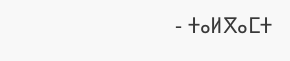- ⵜⴰⵍⴳⴰⵎⵜ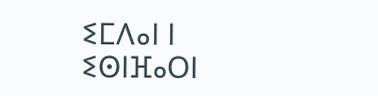ⵉⵎⴷⴰⵏ ⵏ ⵉⵙⵏⴼⴰⵔⵏ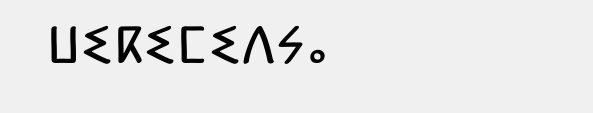ⵡⵉⴽⵉⵎⵉⴷⵢⴰ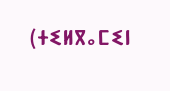(ⵜⵉⵍⴳⴰⵎⵉⵏ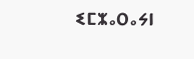ⵉⵎⵣⴰⵔⴰⵢⵏ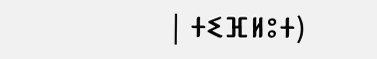| ⵜⵉⴼⵍⵓⵜ)